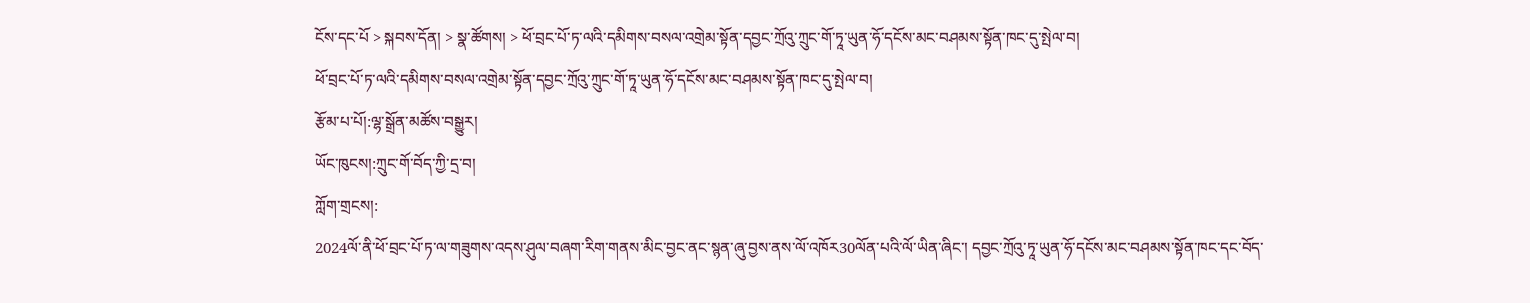ངོས་དང་པོ > སྐབས་དོན། > སྣ་ཚོགས། > ཕོ་བྲང་པོ་ཏ་ལའི་དམིགས་བསལ་འགྲེམ་སྟོན་དབྱང་ཀྲོའུ་ཀྲུང་གོ་ཏཱ་ཡུན་ཧོ་དངོས་མང་བཤམས་སྟོན་ཁང་དུ་སྤེལ་བ།
ཕོ་བྲང་པོ་ཏ་ལའི་དམིགས་བསལ་འགྲེམ་སྟོན་དབྱང་ཀྲོའུ་ཀྲུང་གོ་ཏཱ་ཡུན་ཧོ་དངོས་མང་བཤམས་སྟོན་ཁང་དུ་སྤེལ་བ།
རྩོམ་པ་པོ།:ལྷ་སྒྲོན་མཚོས་བསྒྱུར།
ཡོང་ཁུངས།:ཀྲུང་གོ་བོད་ཀྱི་དྲ་བ།
ཀློག་གྲངས།:
2024ལོ་ནི་ཕོ་བྲང་པོ་ཏ་ལ་གཟུགས་འདས་ཤུལ་བཞག་རིག་གནས་མིང་བྱང་ནང་སྙན་ཞུ་བྱས་ནས་ལོ་འཁོར30ལོན་པའི་ལོ་ཡིན་ཞིང་། དབྱང་ཀྲོའུ་ཏཱ་ཡུན་ཧོ་དངོས་མང་བཤམས་སྟོན་ཁང་དང་བོད་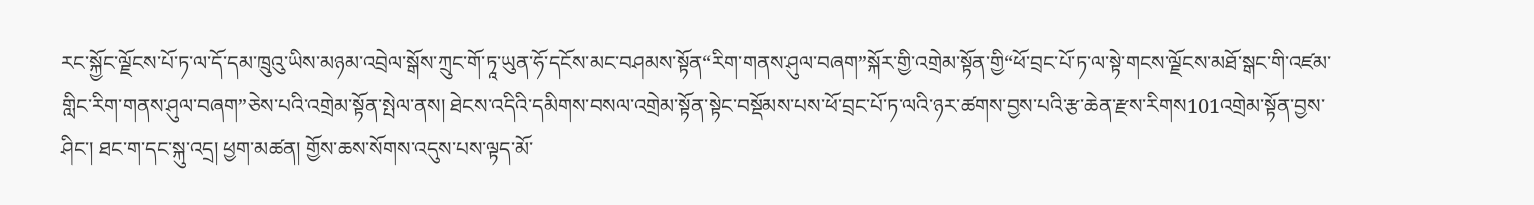རང་སྐྱོང་ལྗོངས་པོ་ཏ་ལ་དོ་དམ་ཁྲུའུ་ཡིས་མཉམ་འབྲེལ་སྒོས་ཀྲུང་གོ་ཏཱ་ཡུན་ཧོ་དངོས་མང་བཤམས་སྟོན“རིག་གནས་ཤུལ་བཞག”སྐོར་གྱི་འགྲེམ་སྟོན་གྱི“ཕོ་བྲང་པོ་ཏ་ལ་སྟེ་གངས་ལྗོངས་མཐོ་སྒང་གི་འཛམ་གླིང་རིག་གནས་ཤུལ་བཞག”ཅེས་པའི་འགྲེམ་སྟོན་སྤེལ་ནས། ཐེངས་འདིའི་དམིགས་བསལ་འགྲེམ་སྟོན་སྟེང་བསྡོམས་པས་ཕོ་བྲང་པོ་ཏ་ལའི་ཉར་ཚགས་བྱས་པའི་རྩ་ཆེན་རྫས་རིགས101འགྲེམ་སྟོན་བྱས་ཤིང་། ཐང་ག་དང་སྐུ་འདྲ། ཕྱག་མཚན། གྱོས་ཆས་སོགས་འདུས་པས་ལྟད་མོ་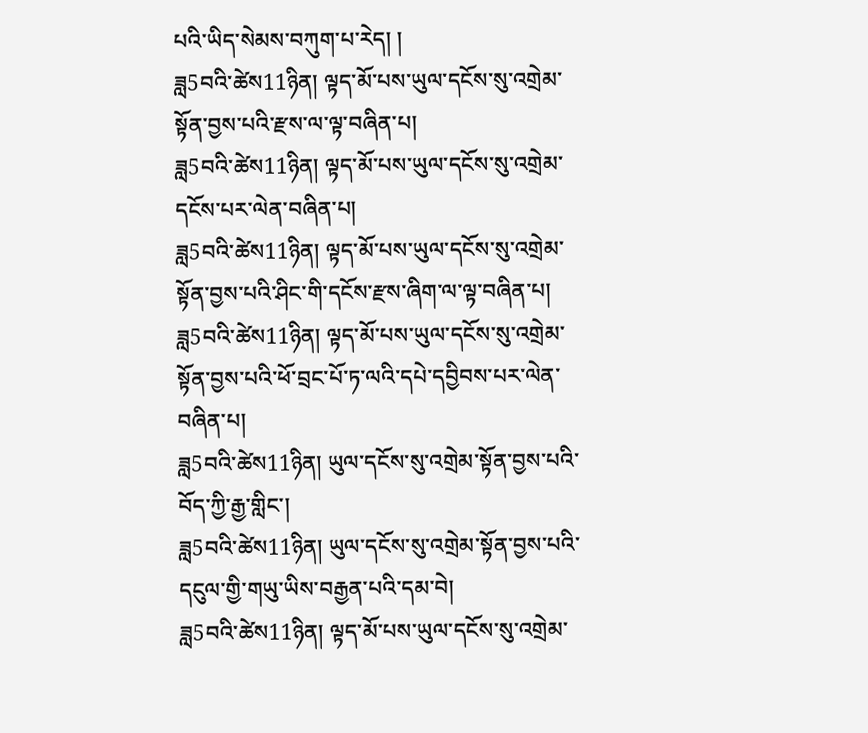པའི་ཡིད་སེམས་བཀུག་པ་རེད། །
ཟླ5བའི་ཚེས11ཉིན། ལྟད་མོ་པས་ཡུལ་དངོས་སུ་འགྲེམ་སྟོན་བྱས་པའི་རྫས་ལ་ལྟ་བཞིན་པ།
ཟླ5བའི་ཚེས11ཉིན། ལྟད་མོ་པས་ཡུལ་དངོས་སུ་འགྲེམ་དངོས་པར་ལེན་བཞིན་པ།
ཟླ5བའི་ཚེས11ཉིན། ལྟད་མོ་པས་ཡུལ་དངོས་སུ་འགྲེམ་སྟོན་བྱས་པའི་ཤིང་གི་དངོས་རྫས་ཞིག་ལ་ལྟ་བཞིན་པ།
ཟླ5བའི་ཚེས11ཉིན། ལྟད་མོ་པས་ཡུལ་དངོས་སུ་འགྲེམ་སྟོན་བྱས་པའི་ཕོ་བྲང་པོ་ཏ་ལའི་དཔེ་དབྱིབས་པར་ལེན་བཞིན་པ།
ཟླ5བའི་ཚེས11ཉིན། ཡུལ་དངོས་སུ་འགྲེམ་སྟོན་བྱས་པའི་བོད་ཀྱི་རྒྱ་གླིང་།
ཟླ5བའི་ཚེས11ཉིན། ཡུལ་དངོས་སུ་འགྲེམ་སྟོན་བྱས་པའི་དངུལ་གྱི་གཡུ་ཡིས་བརྒྱན་པའི་དམ་བེ།
ཟླ5བའི་ཚེས11ཉིན། ལྟད་མོ་པས་ཡུལ་དངོས་སུ་འགྲེམ་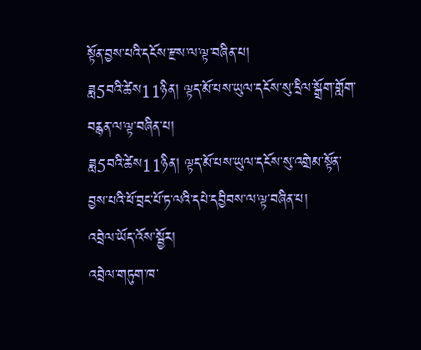སྟོན་བྱས་པའི་དངོས་རྫས་ལ་ལྟ་བཞིན་པ།
ཟླ5བའི་ཚེས11ཉིན། ལྟད་མོ་པས་ཡུལ་དངོས་སུ་དྲིལ་སྒྲོག་གློག་བརྙན་ལ་ལྟ་བཞིན་པ།
ཟླ5བའི་ཚེས11ཉིན། ལྟད་མོ་པས་ཡུལ་དངོས་སུ་འགྲེམ་སྟོན་བྱས་པའི་ཕོ་བྲང་པོ་ཏ་ལའི་དཔེ་དབྱིབས་ལ་ལྟ་བཞིན་པ།
འབྲེལ་ཡོད་འོས་སྦྱོར།
འབྲེལ་གཏུག་ཁ་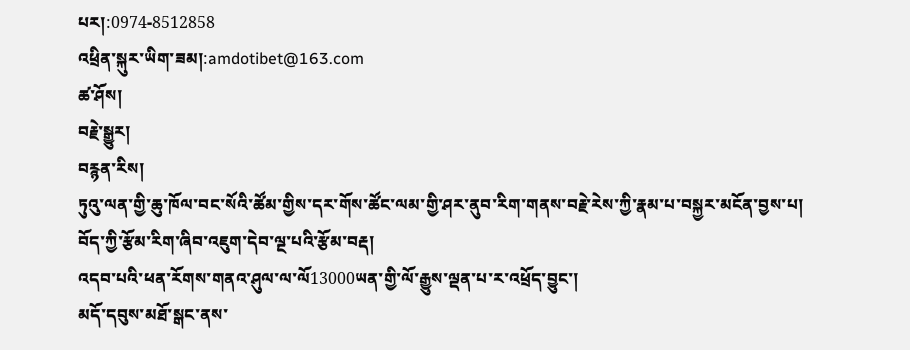པར།:0974-8512858
འཕྲིན་སྐུར་ཡིག་ཟམ།:amdotibet@163.com
ཚ་ཤོས།
བརྗེ་སྒྱུར།
བརྙན་རིས།
ཏུའུ་ལན་གྱི་ཆུ་ཁོལ་བང་སོའི་ཚོམ་གྱིས་དར་གོས་ཚོང་ལམ་གྱི་ཤར་ནུབ་རིག་གནས་བརྗེ་རེས་ཀྱི་རྣམ་པ་བསྐྱར་མངོན་བྱས་པ།
བོད་ཀྱི་རྩོམ་རིག་ཞིབ་འཇུག་དེབ་ལྔ་པའི་རྩོམ་བརྡ།
འདབ་པའི་ཕན་རོགས་གནའ་ཤུལ་ལ་ལོ13000ཡན་གྱི་ལོ་རྒྱུས་ལྡན་པ་ར་འཕྲོད་བྱུང་།
མདོ་དབུས་མཐོ་སྒང་ནས་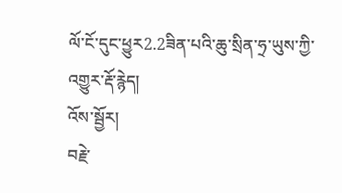ལོ་ངོ་དུང་ཕྱུར2.2ཟིན་པའི་ཆུ་སྲིན་ཧྲ་ཡུས་ཀྱི་འགྱུར་རྡོ་རྙེད།
འོས་སྦྱོར།
བརྗེ་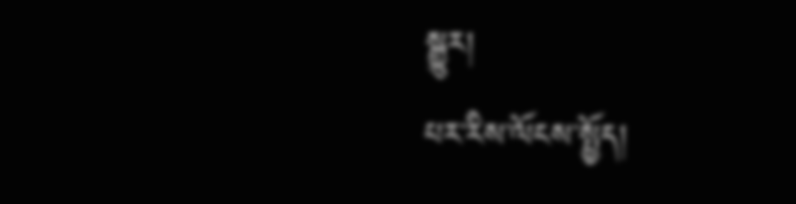སྒྱུར།
པར་རིས་ལོངས་སྤྱོད།